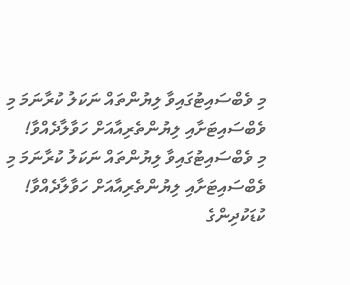މި ވެބްސައިޓުގައިވާ ލިޔުންތައް ނަކަލު ކުރާނަމަ މި ވެބްސައިޓަށާއި ލިޔުންތެރިއާއަށް ހަވާލާދެއްވާ!
މި ވެބްސައިޓުގައިވާ ލިޔުންތައް ނަކަލު ކުރާނަމަ މި ވެބްސައިޓަށާއި ލިޔުންތެރިއާއަށް ހަވާލާދެއްވާ!
ކުޑަކުދިންގެ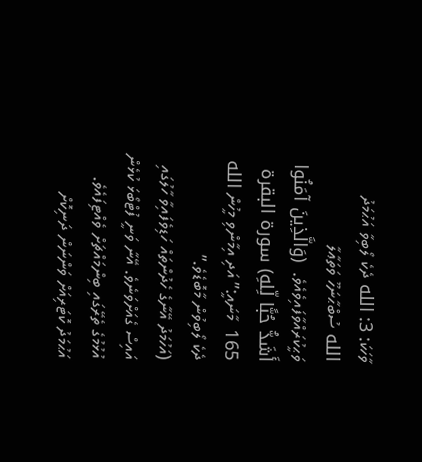ވާހަކަ: 3: الله ދެކެ ލޯބިވާ އަޙުމަދު
الله ސުބްޙާނަހޫ ވަތަޢާލާ ވަޙީކުރައްވާފައިވެއެވެ.  (وَالَّذِينَ آمَنُوا أَشَدُّ حُبًّا لِّلهِ) سورة البقرة  165  މާނައީ:” އަދި އިމާންވި މީހުން الله ދެކެ ލޯބިވުން މާބޮޑެވެ.”
(އަހުމަދު އޭނާގެ ހެދުންތައް ހަޑިވެފައިވާ ހާލުގައި އައިސް ގެއަށްވަނެވެ. އޭނާ ވަނީ ފުޓްބޯޅަ ކުޅެން އުޅުމުގެ ތެރޭގައި ބިންމައްޗަށް ވެއްޓިފައެވެ. އަޙުމަދު ކޮޓަރިއަށް ވަންނަން ދަނިކޮށް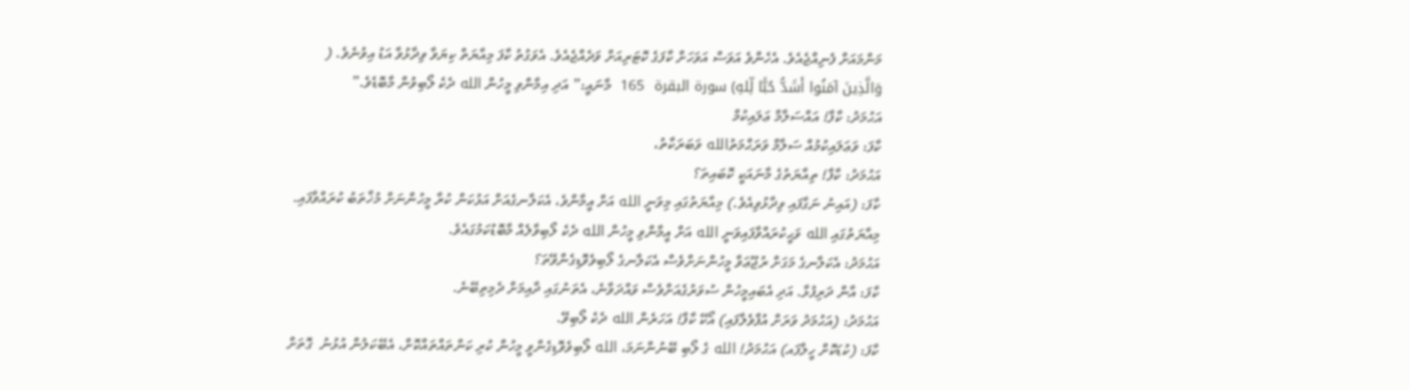މަންމައަށް ފެނިއްޖެއެވެ. އެހެންވެ އަވަސް އަވަހަށް ކާފަގެ ކޮޓަރިއަށް ވަދެއްޖެއެވެ. އެވަގުތު ކާފަ މިއާޔަތް ކިޔަވާ ވިދާޅުވާ އަޑު އިވުނެވެ. ( وَالَّذِينَ آمَنُوا أَشَدُّ حُبًّا لِّلهِ) سورة البقرة  165  މާނައީ:” އަދި އިމާންވި މީހުން الله ދެކެ ލޯބިވުން މާބޮޑެވެ.”
އަޙުމަދު: ކާފާ! އައްސަލާމް ޢަލައިކުމް
ކާފަ: ވަޢަލައިކުމުއް ސަލާމް ވަރަޙްމަތުالله ވަބަރަކާތު،
އަޙުމަދު: ކާފާ! ތިއާޔަތުގެ މާނައަކީ ކޮބައިތަ؟
ކާފަ: (އައިނު ނަގާފައި ވިދާޅުވިއެވެ.) މިއާޔަތުގައި މިވަނީ الله އަށް އީމާންވެ، އެކަލާނގެއަށް އަޅުކަން ކުރާ މީހުންނަށް މުޚާތަބު ކުރައްވާފައި. މިއާޔަތުގައި الله ވަޙީކުރައްވާފައިވަނީ الله އަށް އީމާންވި މީހުން الله ދެކެ ލޯބިވާލެއް މާބޮޑުކަމުގައެވެ.
އަޙުމަދު: އެކަލާނގެ މަގަށް ރުޖޫޢަވާ މީހުންނަށްވެސް އެކަލާނގެ ލޯބިވެވޮޑިގެންވޭތަ؟
ކާފަ: އާން ދަރިފުޅާ. އަދި އެބައިމީހުން ސުވަރުގެއަށްވެސް ވައްދަވާނެ، އެތަނުގައި ދާއިމަށް ދެމިތިބޭނެ.
އަޙުމަދު: (އަޙުމަދު ވަރަށް އުފާވެލާފައި) އޯކޭ ކާފާ! އަހަރެން الله ދެކެ ލޯބިވޭ.
ކާފަ: (ކުޑަކޮށް ހީލާފައ) އަޙުމަދު! الله ގެ ލޯބި ބޭނުންނަމަ، الله ލޯބިވެވޮޑިގެންވީ މީހުން ކުރި ކަންތައްތައްކޮށް، އެބޭކަލުން އުޅުނު  ގޮތަށް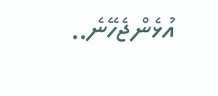އުޅެންޖެހޭނެ..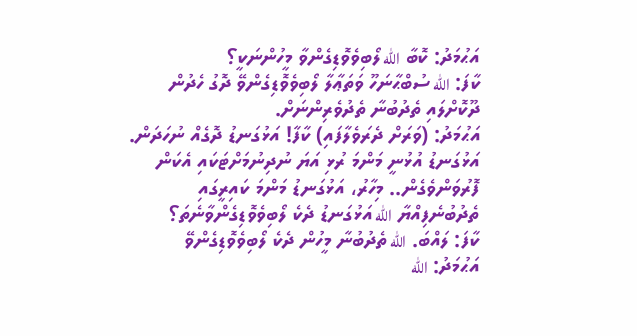އަޙުމަދު: ކޮބާ الله ލޯބިވެވޮޑިގެންވާ މީހުންނަކީ؟
ކާފަ: الله ސުބްޙާނަހޫ ވަތަޢާލާ ލޯބިވެވޮޑިގެންވޭ ދޮގު ހެދުން ދޫކޮށްލައި ތެދުބުނާ ތެދުވެރިންނަށް.
އަޙުމަދު: (ވަރަށް ދެރަވެލާފައި) ކާފާ! އަޅުގަނޑު ދޮގެއް ނުހަދަން. އަޅުގަނޑު އުޅުނީ މަންމަ ރުޅި އަޔަ ނުދިނުމަށްޓަކައި އެކަން ފޮރުވަންވެގެން.. މިހާރު، އަޅުގަނޑު މަންމަ ކައިރީގައި ތެދުބުނެފިއްޔާ الله އަޅުގަނޑު ދެކެ ލޯބިވެވޮޑިގެންވާނެތަ؟
ކާފަ: ލައްބަ. الله ތެދުބުނާ މީހުން ދެކެ ލޯބިވެވޮޑިގެންވޭ
އަޙުމަދު: الله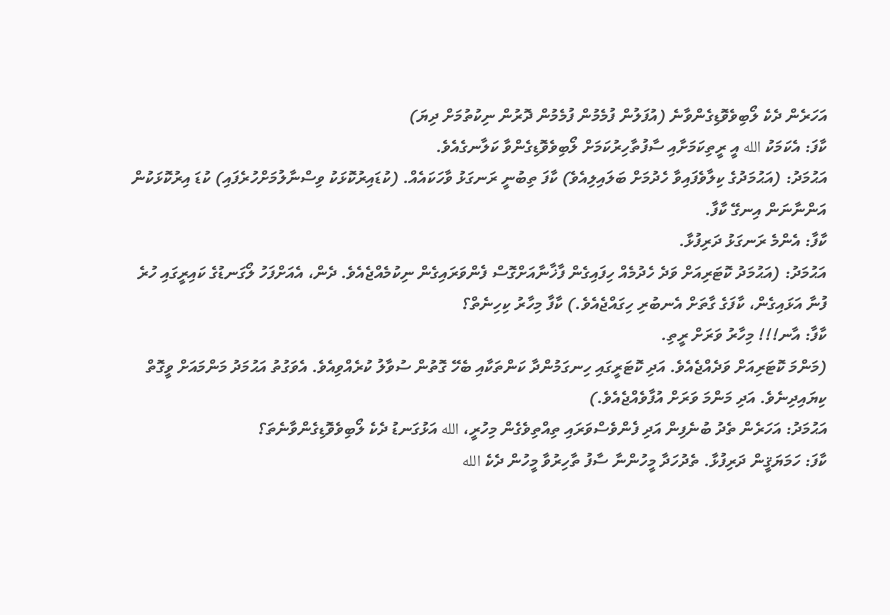އަހަރެން ދެކެ ލޯބިވެވޮޑިގެންވާނެ (އުފަލުން ފުމެމުން ފުމެމުން ދޮރުން ނިކުތުމަށް ދިޔަ)
ކާފަ: އެކަމަކު الله އީ ރީތިކަމަށާއި ސާފުތާހިރުކަމަށް ލޯބިވެވޮޑިގެންވާ ކަލާނގެއެވެ.
އަޙުމަދު: (އަޙުމަދުގެ ކިލާވެފައިވާ ހެދުމަށް ބަލައިލިއެވެ) ކާފަ ތިބުނީ ރަނގަޅު ވާހަކައެއް. (ކުޑައިރުކޮޅަކު ވިސްނާލުމަށްހުރެފައި) ކުޑަ އިރުކޮޅަކުން އަންނާނަން އިނގޭ ކާފާ.
ކާފާ: އެންމެ ރަނގަޅު ދަރިފުޅާ.
އަޙުމަދު: (އަޙުމަދު ކޮޓަރިއަށް ވަދެ ހެދުމެއް ހިފައިގެން ފާޚާނާއަށްގޮސް ފެންވަރައިގެން ނިކުމެއްޖެއެވެ. ދެން، އެއަށްފަހު ލޯގަނޑުގެ ކައިރީގައި ހުރެ ފުނާ އަޅައިގެން، ކާފަގެ ގާތަށް އެނބުރި ހިގައްޖެއެވެ.) ކާފާ މިހާރު ކިހިނެތް؟
ކާފާ: އާނ!!! މިހާރު ވަރަށް ރީތި.
(މަންމަ ކޮޓަރިއަށް ވަދެއްޖެއެވެ. އަދި ކޮޓަރީގައި ހިނގަމުންދާ ކަންތަކާއި ބެހޭ ގޮތުން ސުވާލު ކުރެއްވިއެވެ. އެވަގުތު އަޙުމަދު މަންމައަށް ވީގޮތް ކިޔައިދިނެވެ. އަދި މަންމަ ވަރަށް އުފާވެއްޖެއެވެ.)
އަޙުމަދު: އަހަރެން ތެދު ބުނެފިން އަދި ފެންވެސްވަރައި ތިއްތިވެގެން މިހުރީ، الله އަޅުގަނޑު ދެކެ ލޯބިވެވޮޑިގެންވާނެތަ؟
ކާފަ: ހަމަޔަޤީން ދަރިފުޅާ. ތެދުހަދާ މީހުންނާ ސާފު ތާހިރުވާ މީހުން ދެކެ الله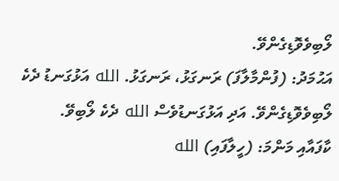ލޯބިވެވޮޑިގެންވޭ.
އަޙުމަދު: (ފުންމާލާފަ) ރަނގަޅު، ރަނގަޅު. الله އަޅުގަނޑު ދެކެ ލޯބިވެވޮޑިގެންވޭ. އަދި އަޅުގަނޑުވެސް الله ދެކެ ލޯބިވޭ.
ކާފައާއި މަންމަ: (ހީލާފައި) الله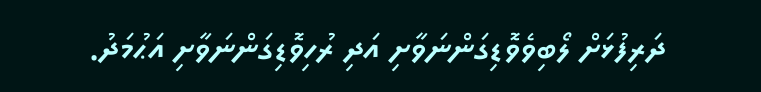ދަރިފުޅަށް ލޯބިވެވޮޑިގަންނަވާށި އަދި ރުހިވޮޑިގަންނަވާށި އަޙުމަދު.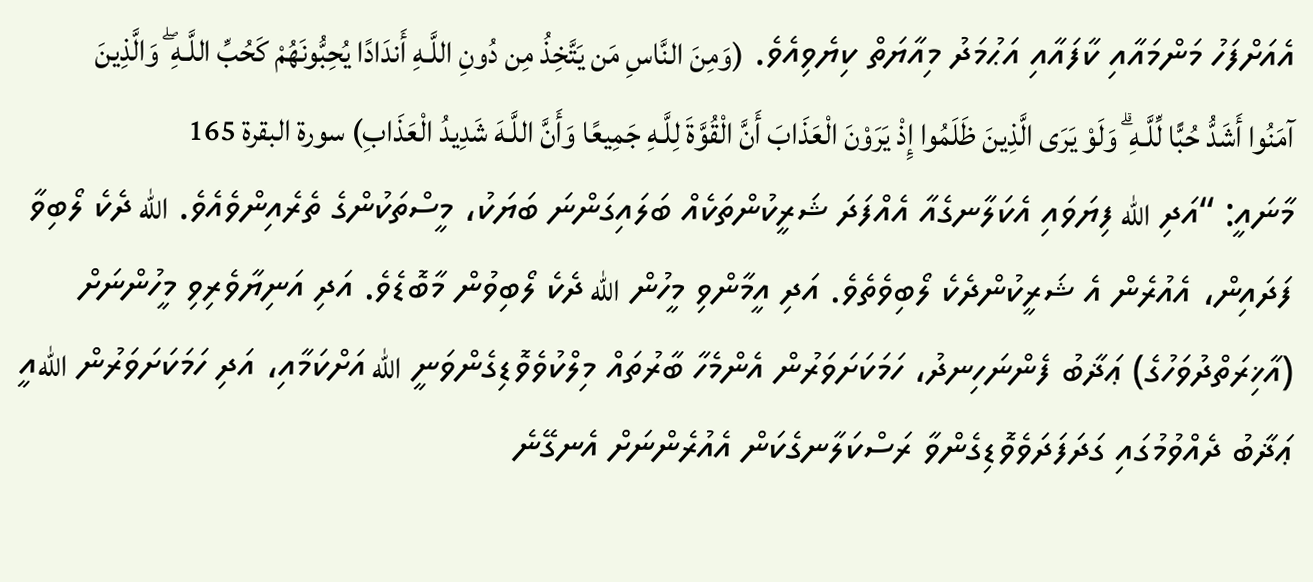އެއަށްފަހު މަންމައާއި ކާފައާއި އަޙުމަދު މިއާޔަތް ކިޔެވިއެވެ. (وَمِنَ النَّاسِ مَن يَتَّخِذُ مِن دُونِ اللَّـهِ أَندَادًا يُحِبُّونَهُمْ كَحُبِّ اللَّـهِ ۖ وَالَّذِينَ آمَنُوا أَشَدُّ حُبًّا لِّلَّـهِ ۗ وَلَوْ يَرَى الَّذِينَ ظَلَمُوا إِذْ يَرَوْنَ الْعَذَابَ أَنَّ الْقُوَّةَ لِلَّـهِ جَمِيعًا وَأَنَّ اللَّـهَ شَدِيدُ الْعَذَابِ) سورة البقرة 165   މާނައީ: “އަދި الله ފިޔަވައި އެކަލާނގެއާ އެއްފަދަ ޝަރީކުންތަކެއް ބަލައިގަންނަ ބަޔަކު، މީސްތަކުންގެ ތެރެއިންވެއެވެ. الله ދެކެ ލޯބިވާ ފަދައިން، އެއުރެން އެ ޝަރީކުންދެކެ ލޯބިވެތެވެ. އަދި އީމާންވި މީހުން الله ދެކެ ލޯބިވުން މާބޮޑެވެ. އަދި އަނިޔާވެރިވި މީހުންނަށް (އާޚިރަތްދުވަހުގެ) ޢަޛާބު ފެންނަހިނދު، ހަމަކަށަވަރުން އެންމެހާ ބާރުތައް މިލްކުވެވޮޑިގެންވަނީ الله އަށްކަމާއި، އަދި ހަމަކަށަވަރުން اللهއީ ޢަޛާބު ދެއްވުމުގައި ގަދަފަދަވެވޮޑިގެންވާ ރަސްކަލާނގެކަން އެއުރެންނަށް އެނގޭނެ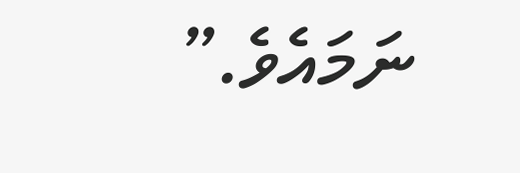ނަމައެވެ.”